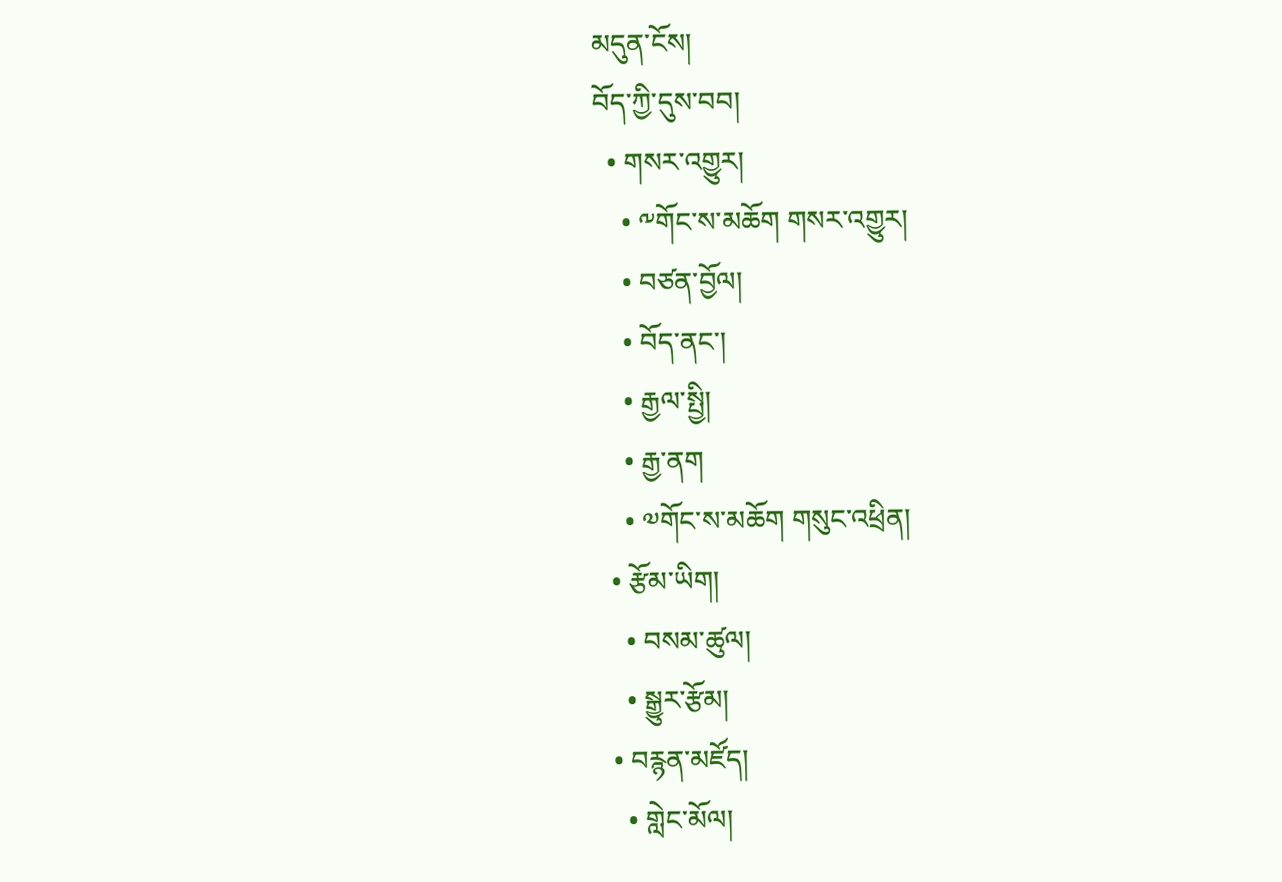མདུན་ངོས།
བོད་ཀྱི་དུས་བབ།
  • གསར་འགྱུར།
    • ༸གོང་ས་མཆོག གསར་འགྱུར།
    • བཙན་བྱོལ།
    • བོད་ནང་།
    • རྒྱལ་སྤྱི།
    • རྒྱ་ནག
    • ༧གོང་ས་མཆོག གསུང་འཕྲིན།
  • རྩོམ་ཡིག།
    • བསམ་ཚུལ།
    • སྒྱུར་རྩོམ།
  • བརྙན་མཛོད།
    • གླེང་མོལ།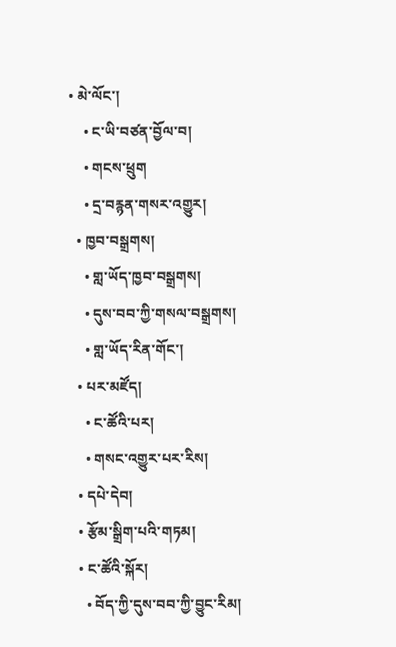• མེ་ལོང་།
    • ང་ཡི་བཙན་བྱོལ་བ།
    • གངས་ཕྲུག
    • དྲ་བརྙན་གསར་འགྱུར།
  • ཁྱབ་བསྒྲགས།
    • གླ་ཡོད་ཁྱབ་བསྒྲགས།
    • དུས་བབ་ཀྱི་གསལ་བསྒྲགས།
    • གླ་ཡོད་རིན་གོང་།
  • པར་མཛོད།
    • ང་ཚོའི་པར།
    • གསང་འགྱུར་པར་རིས།
  • དཔེ་དེབ།
  • རྩོམ་སྒྲིག་པའི་གཏམ།
  • ང་ཚོའི་སྐོར།
    • བོད་ཀྱི་དུས་བབ་ཀྱི་བྱུང་རིམ།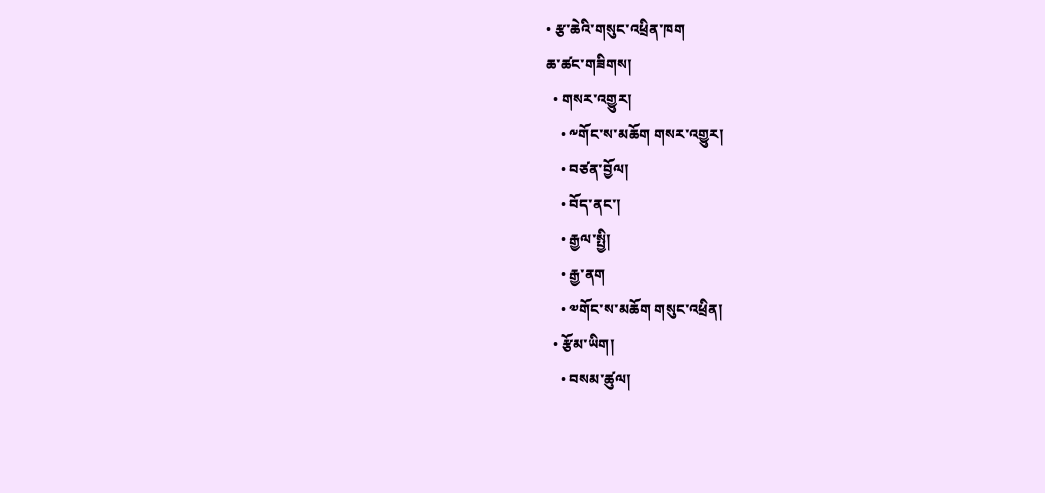• རྩ་ཆེའི་གསུང་འཕྲིན་ཁག
ཆ་ཚང་གཟིགས།
  • གསར་འགྱུར།
    • ༸གོང་ས་མཆོག གསར་འགྱུར།
    • བཙན་བྱོལ།
    • བོད་ནང་།
    • རྒྱལ་སྤྱི།
    • རྒྱ་ནག
    • ༧གོང་ས་མཆོག གསུང་འཕྲིན།
  • རྩོམ་ཡིག།
    • བསམ་ཚུལ།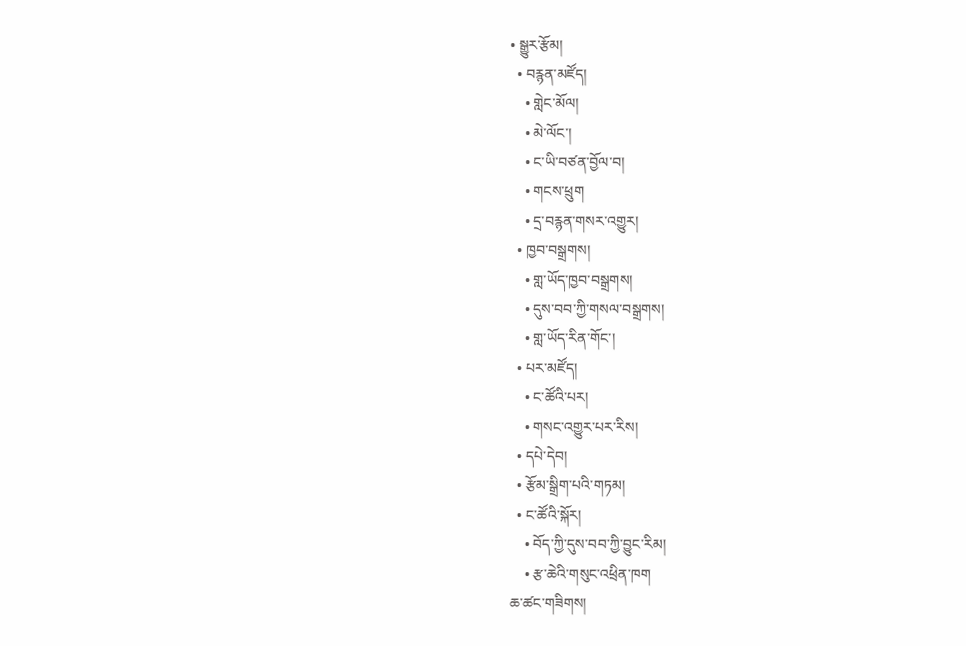• སྒྱུར་རྩོམ།
  • བརྙན་མཛོད།
    • གླེང་མོལ།
    • མེ་ལོང་།
    • ང་ཡི་བཙན་བྱོལ་བ།
    • གངས་ཕྲུག
    • དྲ་བརྙན་གསར་འགྱུར།
  • ཁྱབ་བསྒྲགས།
    • གླ་ཡོད་ཁྱབ་བསྒྲགས།
    • དུས་བབ་ཀྱི་གསལ་བསྒྲགས།
    • གླ་ཡོད་རིན་གོང་།
  • པར་མཛོད།
    • ང་ཚོའི་པར།
    • གསང་འགྱུར་པར་རིས།
  • དཔེ་དེབ།
  • རྩོམ་སྒྲིག་པའི་གཏམ།
  • ང་ཚོའི་སྐོར།
    • བོད་ཀྱི་དུས་བབ་ཀྱི་བྱུང་རིམ།
    • རྩ་ཆེའི་གསུང་འཕྲིན་ཁག
ཆ་ཚང་གཟིགས།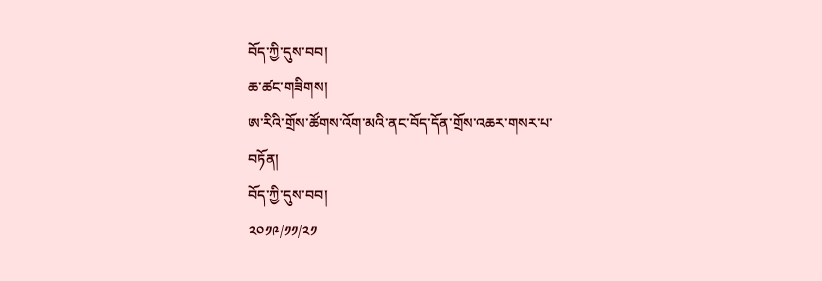བོད་ཀྱི་དུས་བབ།
ཆ་ཚང་གཟིགས།
ཨ་རིའི་གྲོས་ཚོགས་འོག་མའི་ནང་བོད་དོན་གྲོས་འཆར་གསར་པ་བཏོན།
བོད་ཀྱི་དུས་བབ།
༢༠༡༩/༡༡/༢༡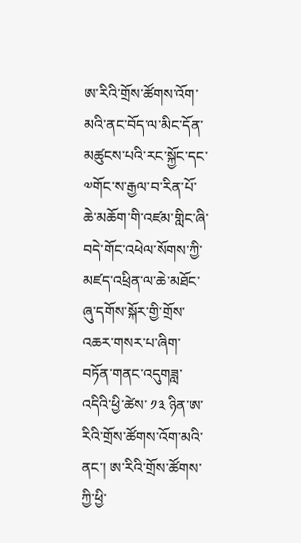ཨ་རིའི་གྲོས་ཚོགས་འོག་མའི་ནང་བོད་ལ་མིང་དོན་མཚུངས་པའི་རང་སྐྱོང་དང་༧གོང་ས་རྒྱལ་བ་རིན་པོ་ཆེ་མཆོག་གི་འཛམ་གླིང་ཞི་བདེ་གོང་འཕེལ་སོགས་ཀྱི་མཛད་འཕྲིན་ལ་ཆེ་མཐོང་ཞུ་དགོས་སྐོར་གྱི་གྲོས་འཆར་གསར་པ་ཞིག་བཏོན་གནང་འདུགཟླ་འདིའི་ཕྱི་ཚེས་ ༡༣ ཉིན་ཨ་རིའི་གྲོས་ཚོགས་འོག་མའི་ནང་། ཨ་རིའི་གྲོས་ཚོགས་ཀྱི་ཕྱི་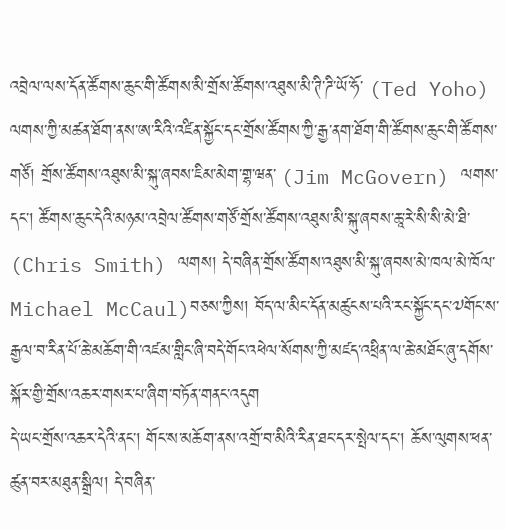འབྲེལ་ལས་དོན་ཚོགས་ཆུང་གི་ཚོགས་མི་གྲོས་ཚོགས་འཐུས་མི་ཊི་ཌི་ཡོ་ཧོ་ (Ted Yoho) ལགས་ཀྱི་མཚན་ཐོག་ནས་ཨ་རིའི་འཛིན་སྐྱོང་དང་གྲོས་ཚོགས་ཀྱི་རྒྱ་ནག་ཐོག་གི་ཚོགས་ཆུང་གི་ཚོགས་གཙོ། གྲོས་ཚོགས་འཐུས་མི་སྐུ་ཞབས་ཇིམ་མེག་གྷ་ཝན་ (Jim McGovern) ལགས་དང་། ཚོགས་ཆུང་དེའི་མཉམ་འབྲེལ་ཚོགས་གཙོ་གྲོས་ཚོགས་འཐུས་མི་སྐུ་ཞབས་ཆཱ་རེ་སི་སི་མེ་ཐི་ (Chris Smith) ལགས། དེ་བཞིན་གྲོས་ཚོགས་འཐུས་མི་སྐུ་ཞབས་མེ་ཁལ་མེ་ཁོལ་ Michael McCaul)བཅས་ཀྱིས། བོད་ལ་མིང་དོན་མཚུངས་པའི་རང་སྐྱོང་དང་༧གོང་ས་རྒྱལ་བ་རིན་པོ་ཆེ་མཆོག་གི་འཛམ་གླིང་ཞི་བདེ་གོང་འཕེལ་སོགས་ཀྱི་མཛད་འཕྲིན་ལ་ཆེ་མཐོང་ཞུ་དགོས་སྐོར་གྱི་གྲོས་འཆར་གསར་པ་ཞིག་བཏོན་གནང་འདུག
དེ་ཡང་གྲོས་འཆར་དེའི་ནང་། གོང་ས་མཆོག་ནས་འགྲོ་བ་མིའི་རིན་ཐང་དར་སྤེལ་དང་། ཆོས་ལུགས་ཕན་ཚུན་བར་མཐུན་སྒྲིལ། དེ་བཞིན་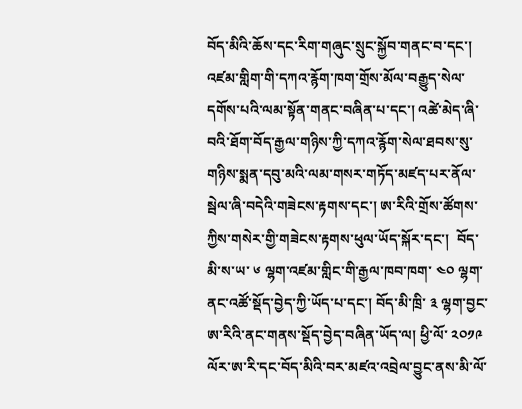བོད་མིའི་ཆོས་དང་རིག་གཞུང་སྲུང་སྐྱོབ་གནང་བ་དང་། འཛམ་གླིག་གི་དཀའ་རྙོག་ཁག་གྲོས་མོལ་བརྒྱུད་སེལ་དགོས་པའི་ལམ་སྟོན་གནང་བཞིན་པ་དང་། འཚེ་མེད་ཞི་བའི་ཐོག་བོད་རྒྱལ་གཉིས་ཀྱི་དཀའ་རྙོག་སེལ་ཐབས་སུ་གཉིས་སྨན་དབུ་མའི་ལམ་གསར་གཏོད་མཛད་པར་ནོལ་སྦེལ་ཞི་བདེའི་གཟེངས་རྟགས་དང་། ཨ་རིའི་གྲོས་ཚོགས་ཀྱིས་གསེར་གྱི་གཟེངས་རྟགས་ཕུལ་ཡོད་སྐོར་དང་།  བོད་མི་ས་ཡ་ ༦ ལྷག་འཛམ་གླིང་གི་རྒྱལ་ཁབ་ཁག་ ༤༠ ལྷག་ནང་འཚོ་སྡོད་བྱེད་ཀྱི་ཡོད་པ་དང་། བོད་མི་ཁྲི་ ༣ ལྷག་བྱང་ཨ་རིའི་ནང་གནས་སྡོད་བྱེད་བཞིན་ཡོད་ལ། ཕྱི་ལོ་ ༢༠༡༩ ལོར་ཨ་རི་དང་བོད་མིའི་བར་མཛའ་འབྲེལ་བྱུང་ནས་མི་ལོ་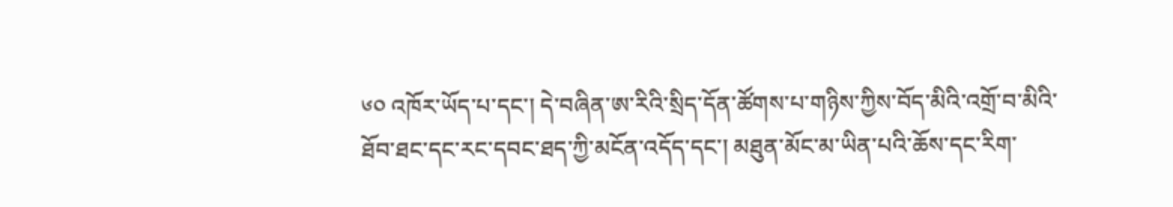༦༠ འཁོར་ཡོད་པ་དང་། དེ་བཞིན་ཨ་རིའི་སྲིད་དོན་ཚོགས་པ་གཉིས་ཀྱིས་བོད་མིའི་འགྲོ་བ་མིའི་ཐོབ་ཐང་དང་རང་དབང་ཐད་ཀྱི་མངོན་འདོད་དང་། མཐུན་མོང་མ་ཡིན་པའི་ཆོས་དང་རིག་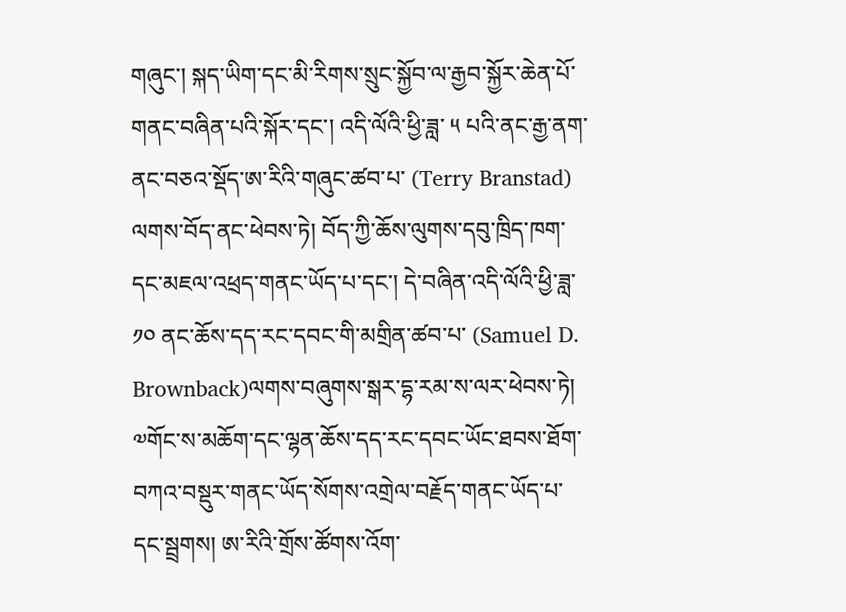གཞུང་། སྐད་ཡིག་དང་མི་རིགས་སྲུང་སྐྱོབ་ལ་རྒྱབ་སྐྱོར་ཆེན་པོ་གནང་བཞིན་པའི་སྐོར་དང་། འདི་ལོའི་ཕྱི་ཟླ་ ༥ པའི་ནང་རྒྱ་ནག་ནང་བཅའ་སྡོད་ཨ་རིའི་གཞུང་ཚབ་པ་ (Terry Branstad) ལགས་བོད་ནང་ཕེབས་ཏེ། བོད་ཀྱི་ཆོས་ལུགས་དབུ་ཁྲིད་ཁག་དང་མཇལ་འཕྲད་གནང་ཡོད་པ་དང་། དེ་བཞིན་འདི་ལོའི་ཕྱི་ཟླ་ ༡༠ ནང་ཆོས་དད་རང་དབང་གི་མགྲིན་ཚབ་པ་ (Samuel D. Brownback)ལགས་བཞུགས་སྒར་དྷ་རམ་ས་ལར་ཕེབས་ཏེ། ༧གོང་ས་མཆོག་དང་ལྷན་ཆོས་དད་རང་དབང་ཡོང་ཐབས་ཐོག་བཀའ་བསྡུར་གནང་ཡོད་སོགས་འགྲེལ་བརྗོད་གནང་ཡོད་པ་དང་སྦྲགས། ཨ་རིའི་གྲོས་ཚོགས་འོག་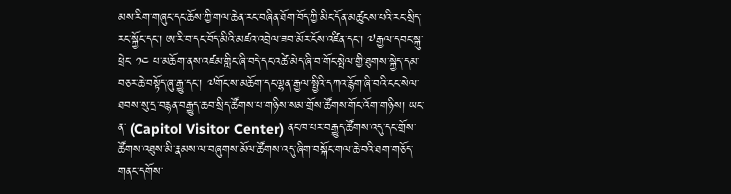མས་རིག་གཞུང་དང་ཆོས་ཀྱི་གལ་ཆེན་རང་བཞིན་ཐོག་བོད་ཀྱི་མིང་དོན་མཚུངས་པའི་རང་སྲིད་རང་སྐྱོང་དང་། ཨ་རི་བ་དང་བོད་མིའི་མཛའ་འབྲེལ་ཟབ་མོར་ངོས་འཛིན་དང་། ༧རྒྱལ་དབང་སྐུ་ཕྲེང་ ༡༤ པ་མཆོག་ནས་འཛམ་གླིང་ཞི་བདེ་དང་འཚེ་མེད་ཞི་བ་གོང་སྤེལ་གྱི་ཐུགས་སྐྱེད་དམ་བཅར་ཆེ་བསྟོད་ཞུ་རྒྱུ་དང་། ༧གོང་ས་མཆོག་དང་ལྷན་རྒྱལ་སྤྱིའི་དཀའ་རྙོག་ཞི་བའི་ངང་སེལ་ཐབས་སུ་དྲ་བརྙན་བརྒྱུད་ཆབ་སྲིད་ཚོགས་པ་གཉིས་སམ་གྲོས་ཚོགས་གོང་འོག་གཉིས། ཡང་ན་ (Capitol Visitor Center) ནང་ཁ་པར་བརྒྱུད་ཚོགས་འདུ་དང་གྲོས་ཚོགས་འཐུས་མི་རྣམས་ལ་བཞུགས་མོལ་ཚོགས་འདུ་ཞིག་བསྐོང་གལ་ཆེ་བའི་ཐག་གཅོད་གནང་དགོས་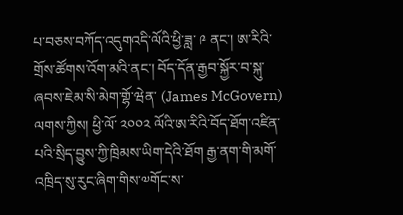པ་བཅས་བཀོད་འདུགའདི་ལོའི་ཕྱི་ཟླ་ ༩ ནང་། ཨ་རིའི་གྲོས་ཚོགས་འོག་མའི་ནང་། བོད་དོན་རྒྱབ་སྐྱོར་བ་སྐུ་ཞབས་ཇེམ་སི་མེག་གྷོ་ཝེན་ (James McGovern) ལགས་ཀྱིས། ཕྱི་ལོ་ ༢༠༠༢ ལོའི་ཨ་རིའི་བོད་ཐོག་འཛིན་པའི་སྲིད་བྱུས་ཀྱི་ཁྲིམས་ཡིག་དེའི་ཐོག རྒྱ་ནག་གི་མགོ་འཁྲིད་སུ་རུང་ཞིག་གིས་༧གོང་ས་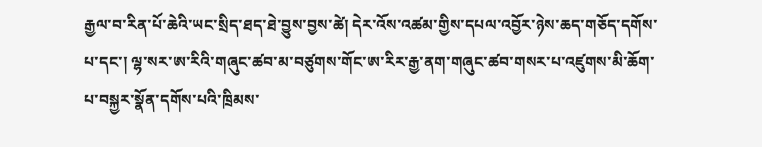རྒྱལ་བ་རིན་པོ་ཆེའི་ཡང་སྲིད་ཐད་ཐེ་བྱུས་བྱས་ཚེ། དེར་འོས་འཚམ་གྱིས་དཔལ་འབྱོར་ཉེས་ཆད་གཅོད་དགོས་པ་དང་། ལྷ་སར་ཨ་རིའི་གཞུང་ཚབ་མ་བཙུགས་གོང་ཨ་རིར་རྒྱ་ནག་གཞུང་ཚབ་གསར་པ་འཛུགས་མི་ཆོག་པ་བསྐྱར་སྣོན་དགོས་པའི་ཁྲིམས་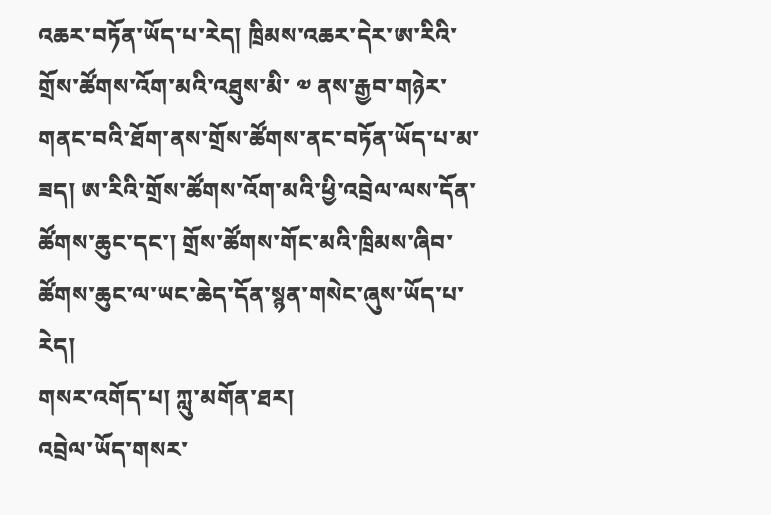འཆར་བཏོན་ཡོད་པ་རེད། ཁྲིམས་འཆར་དེར་ཨ་རིའི་གྲོས་ཚོགས་འོག་མའི་འཐུས་མི་ ༧ ནས་རྒྱབ་གཉེར་གནང་བའི་ཐོག་ནས་གྲོས་ཚོགས་ནང་བཏོན་ཡོད་པ་མ་ཟད། ཨ་རིའི་གྲོས་ཚོགས་འོག་མའི་ཕྱི་འབྲེལ་ལས་དོན་ཚོགས་ཆུང་དང་། གྲོས་ཚོགས་གོང་མའི་ཁྲིམས་ཞིབ་ཚོགས་ཆུང་ལ་ཡང་ཆེད་དོན་སྙན་གསེང་ཞུས་ཡོད་པ་རེད།
གསར་འགོད་པ། ཀླུ་མགོན་ཐར།
འབྲེལ་ཡོད་གསར་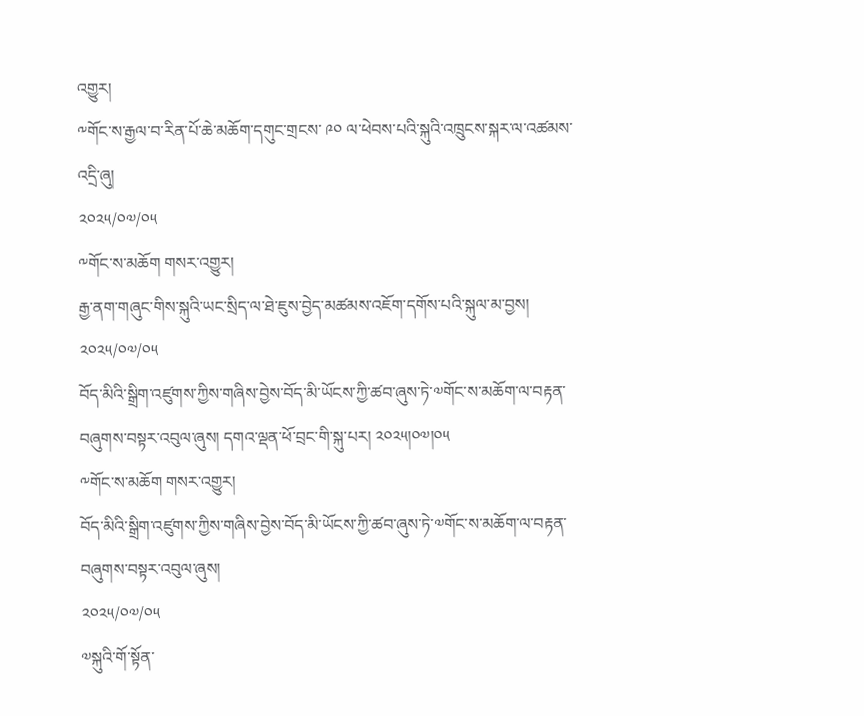འགྱུར།
༸གོང་ས་རྒྱལ་བ་རིན་པོ་ཆེ་མཆོག་དགུང་གྲངས་ ༩༠ ལ་ཕེབས་པའི་སྐུའི་འཁྲུངས་སྐར་ལ་འཚམས་འདྲི་ཞུ།
༢༠༢༥/༠༧/༠༥
༸གོང་ས་མཆོག གསར་འགྱུར།
རྒྱ་ནག་གཞུང་གིས་སྐུའི་ཡང་སྲིད་ལ་ཐེ་ཇུས་བྱེད་མཚམས་འཇོག་དགོས་པའི་སྐུལ་མ་བྱས།
༢༠༢༥/༠༧/༠༥
བོད་མིའི་སྒྲིག་འཛུགས་ཀྱིས་གཞིས་བྱེས་བོད་མི་ཡོངས་ཀྱི་ཚབ་ཞུས་ཏེ་༧གོང་ས་མཆོག་ལ་བརྟན་བཞུགས་བསྟར་འབུལ་ཞུས། དགའ་ལྡན་ཕོ་བྲང་གི་སྐུ་པར། ༢༠༢༥།༠༧།༠༥
༸གོང་ས་མཆོག གསར་འགྱུར།
བོད་མིའི་སྒྲིག་འཛུགས་ཀྱིས་གཞིས་བྱེས་བོད་མི་ཡོངས་ཀྱི་ཚབ་ཞུས་ཏེ་༧གོང་ས་མཆོག་ལ་བརྟན་བཞུགས་བསྟར་འབུལ་ཞུས།
༢༠༢༥/༠༧/༠༥
༧སྐུའི་གོ་སྟོན་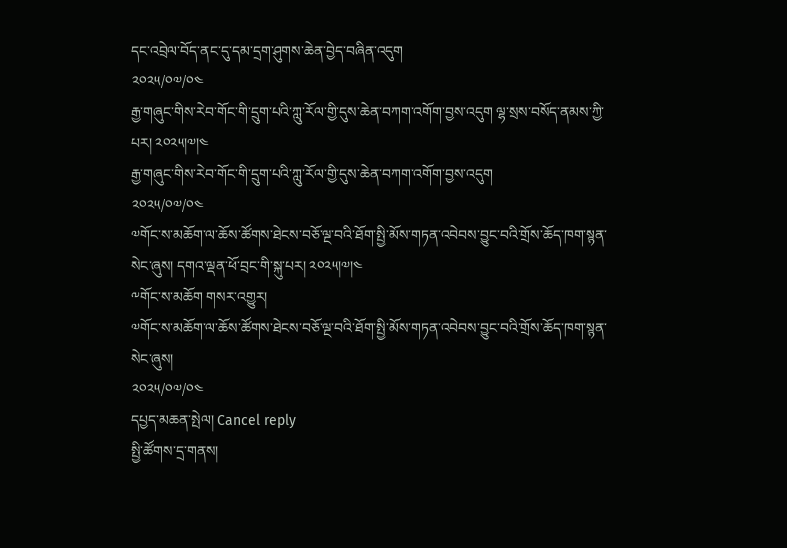དང་འབྲེལ་བོད་ནང་དུ་དམ་དྲག་ཤུགས་ཆེན་བྱེད་བཞིན་འདུག
༢༠༢༥/༠༧/༠༤
རྒྱ་གཞུང་གིས་རེབ་གོང་གི་དྲུག་པའི་ཀླུ་རོལ་གྱི་དུས་ཆེན་བཀག་འགོག་བྱས་འདུག ལྷ་སྲས་བསོད་ནམས་ཀྱི་པར། ༢༠༢༥།༧།༤
རྒྱ་གཞུང་གིས་རེབ་གོང་གི་དྲུག་པའི་ཀླུ་རོལ་གྱི་དུས་ཆེན་བཀག་འགོག་བྱས་འདུག
༢༠༢༥/༠༧/༠༤
༧གོང་ས་མཆོག་ལ་ཆོས་ཚོགས་ཐེངས་བཅོ་ལྔ་བའི་ཐོག་སྤྱི་མོས་གཏན་འབེབས་བྱུང་བའི་གྲོས་ཆོད་ཁག་སྙན་སེང་ཞུས། དགའ་ལྡན་ཕོ་བྲང་གི་སྐུ་པར། ༢༠༢༥།༧།༤
༸གོང་ས་མཆོག གསར་འགྱུར།
༧གོང་ས་མཆོག་ལ་ཆོས་ཚོགས་ཐེངས་བཅོ་ལྔ་བའི་ཐོག་སྤྱི་མོས་གཏན་འབེབས་བྱུང་བའི་གྲོས་ཆོད་ཁག་སྙན་སེང་ཞུས།
༢༠༢༥/༠༧/༠༤
དཔྱད་མཆན་སྤེལ། Cancel reply
སྤྱི་ཚོགས་དྲ་གནས།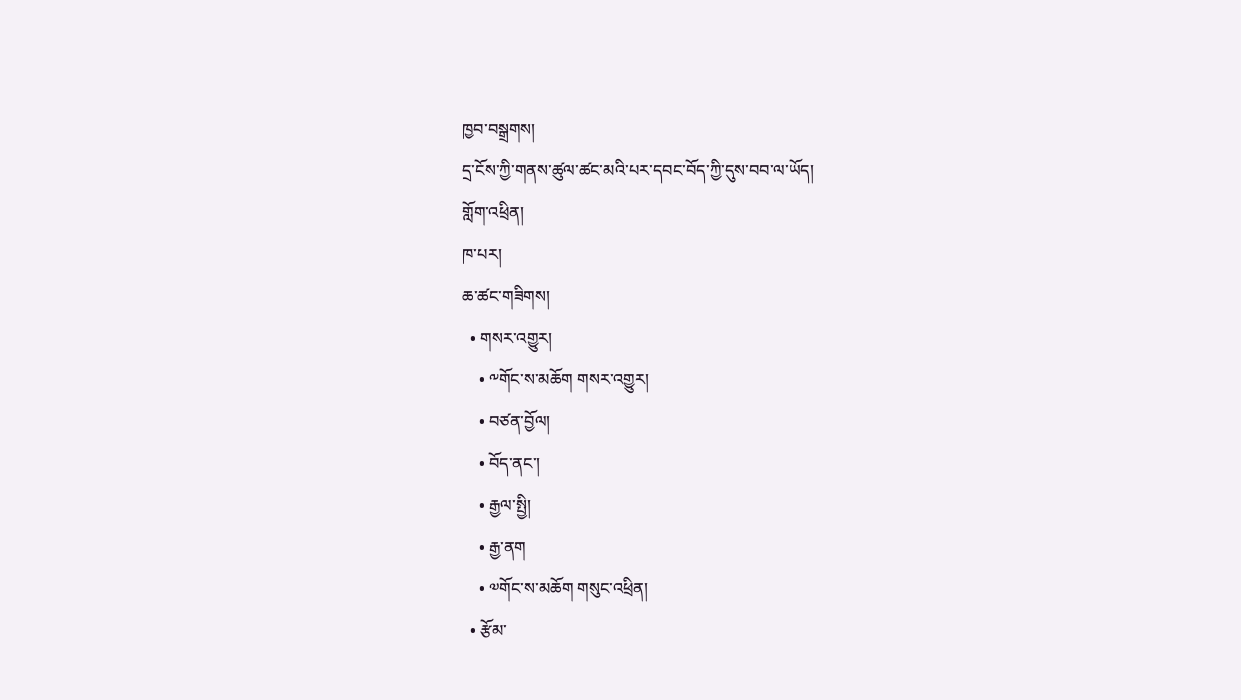ཁྱབ་བསྒྲགས།
དྲ་ངོས་ཀྱི་གནས་ཚུལ་ཚང་མའི་པར་དབང་བོད་ཀྱི་དུས་བབ་ལ་ཡོད།
གློག་འཕྲིན།
ཁ་པར།
ཆ་ཚང་གཟིགས།
  • གསར་འགྱུར།
    • ༸གོང་ས་མཆོག གསར་འགྱུར།
    • བཙན་བྱོལ།
    • བོད་ནང་།
    • རྒྱལ་སྤྱི།
    • རྒྱ་ནག
    • ༧གོང་ས་མཆོག གསུང་འཕྲིན།
  • རྩོམ་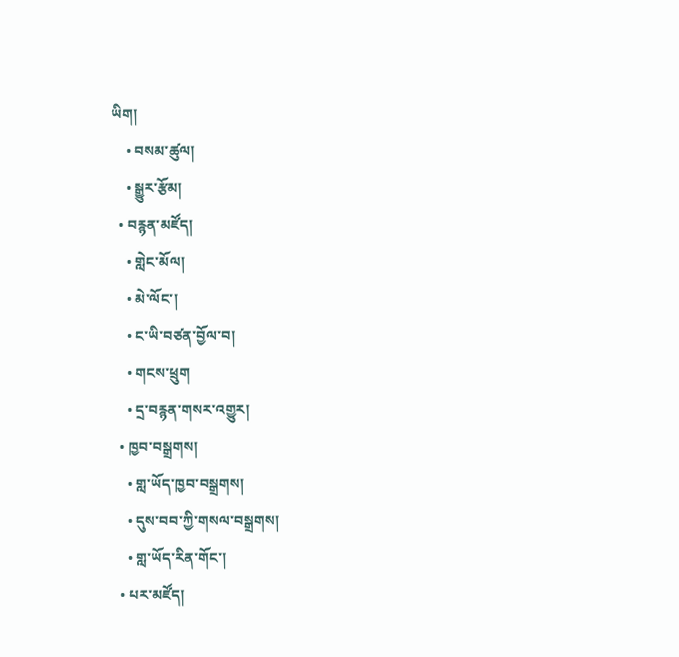ཡིག།
    • བསམ་ཚུལ།
    • སྒྱུར་རྩོམ།
  • བརྙན་མཛོད།
    • གླེང་མོལ།
    • མེ་ལོང་།
    • ང་ཡི་བཙན་བྱོལ་བ།
    • གངས་ཕྲུག
    • དྲ་བརྙན་གསར་འགྱུར།
  • ཁྱབ་བསྒྲགས།
    • གླ་ཡོད་ཁྱབ་བསྒྲགས།
    • དུས་བབ་ཀྱི་གསལ་བསྒྲགས།
    • གླ་ཡོད་རིན་གོང་།
  • པར་མཛོད།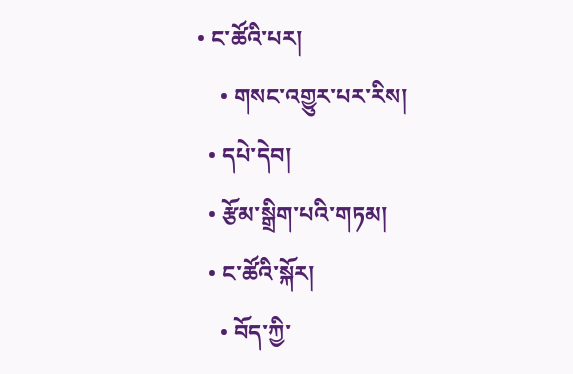• ང་ཚོའི་པར།
    • གསང་འགྱུར་པར་རིས།
  • དཔེ་དེབ།
  • རྩོམ་སྒྲིག་པའི་གཏམ།
  • ང་ཚོའི་སྐོར།
    • བོད་ཀྱི་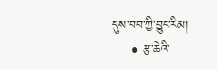དུས་བབ་ཀྱི་བྱུང་རིམ།
    • རྩ་ཆེའི་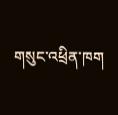གསུང་འཕྲིན་ཁག